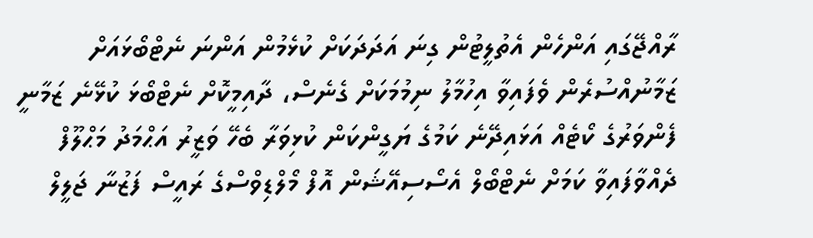ރާއްޖޭގައި އަންހެން އެތުލީޓުން ގިނަ އަދަދަކަށް ކުޅެމުން އަންނަ ނެޓްބޯޅައަށް ޒަމާނުއްސުރެން ވެފައިވާ އިހުމާލު ނިމުމަކަށް ގެނެސް، ދާއިމީކޮށް ނެޓްބޯޅަ ކުޅޭނެ ޒަމާނީ ފެންވަރުގެ ކޯޓެއް އަޅައިދޭނެ ކަމުގެ ޔަގީންކަން ކުޅިވަރާ ބެހޭ ވަޒީރު އަޙްމަދު މަޙްލޫފް ދެއްވާފައިވާ ކަމަށް ނެޓްބޯލް އެސޯސިއޭޝަން އޮފް މޯލްޑިވްސްގެ ރައީސް ފަޒުނާ ޖަލީލް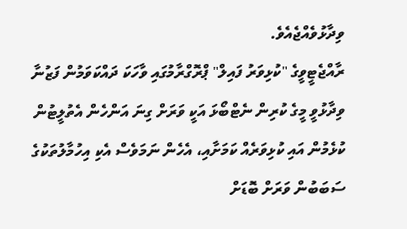ވިދާޅުވެއްޖެއެވެ.
ރާއްޖެޓީވީގެ "ކުޅިވަރު ފައިލް" ޕްރޮގްރާމުގައި ވާހަކަ ދައްކަވަމުން ފަޒުނާ ވިދާޅުވީ މީގެ ކުރިން ނެޓްބޯޅަ އަކީ ވަރަށް ގިނަ އަންހެން އެތުލީޓުން ކުޅެމުން އައި ކުޅިވަރެއް ކަމަށާއި، އެހެން ނަމަވެސް އެކި އިހުމާލުތަކުގެ ސަބަބުން ވަރަށް ބޮޑަށް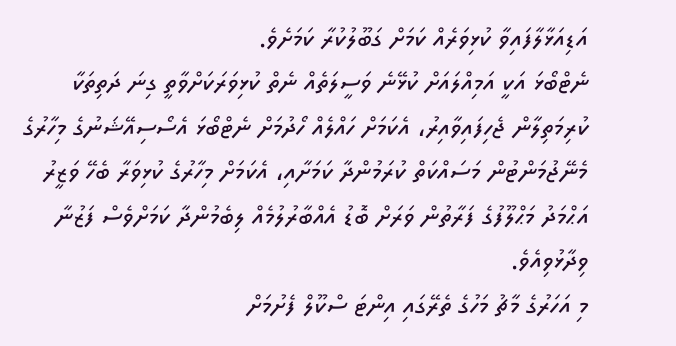އަޑިއަޅާލާފައިވާ ކުޅިވަރެއް ކަމަށް ގަބޫލުކުރާ ކަމަށެވެ.
ނެޓްބޯޅަ އަކީ އަމިއްލައަށް ކުޅޭނެ ވަސީލަތެއް ނެތް ކުޅިވަރަކަށްވާތީ ގިނަ ދަތިތަކާ ކުރިމަތިލާން ޖެހިފައިވާއިރު، އެކަމަށް ހައްލެއް ހޯދުމަށް ނެޓްބޯޅަ އެސޯސިއޭޝަނުގެ މިހާރުގެ މެނޭޖުމަންޓުން މަސައްކަތް ކުރަމުންދާ ކަމަށާއި، އެކަމަށް މިހާރުގެ ކުޅިވަރާ ބެހޭ ވަޒީރު އަޙްމަދު މަޙްލޫފުގެ ފަރާތުން ވަރަށް ބޮޑު އެއްބާރުލުމެއް ލިބެމުންދާ ކަމަށްވެސް ފަޒުނާ ވިދާޅުވިއެވެ.
މި އަހަރުގެ މާޗު މަހުގެ ތެރޭގައި އިންޓަ ސްކޫލް ފެށުމަށް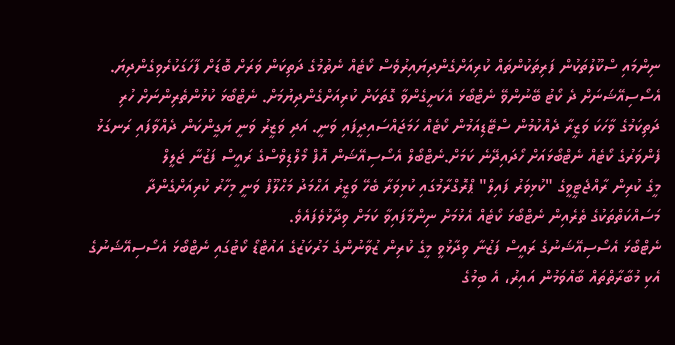ނިންމައި ސްކޫލުތަކުން ފަރިތަކުންތައް ކުރިއަށްގެންދިޔައިރުވެސް ކޯޓެއް ނެތުމުގެ ދަތިކަން ވަރަށް ބޮޑަށް ފާހަގަކުރެވިގެންދިޔަ. އެސޯސިއޭޝަނަށް ދެ ކޯޓު ބޭނުންވޭ ނެޓްބޯޅަ އެކަށީގެންވާ ގޮތަކަށް ކުރިއަށްގެންދިޔުމަށް. ނެޓްބޯޅަ ކުޅުންތެރިންނަށް ހުރި ދަތިކަމުގެ ވާހަކަ ވަޒީރާ ދެއްކުމުން ސްޓޭޑިއަމުން ކޯޓެއް ހަމަޖައްސައިދީފައި ވަނީ. އަދި ވަޒީރު ވަނީ ޔަގީންކަން ދެއްވާފައި ރަނގަޅު ފެންވަރުގެ ކޯޓެއް ނެޓްބޯޅައަށް ހޯދައިދޭނެ ކަމަށް.ނެޓްބޯލް އެސޯސިއޭޝަން އޮފް މޯލްޑިވްސްގެ ރައީސް ފަޒުނާ ޖަލީލް
މީގެ ކުރިން ރާއްޖެޓީވީގެ "ކުޅިވަރު ފައިލް" ޕްރޮގްރާމުގައި ކުޅިވަރާ ބެހޭ ވަޒީރު އަޙްމަދު މަޙްލޫފް ވަނީ މިހާރު ކުރިއަށްގެންދާ މަސައްކަތްތަކުގެ ތެރެއިން ނެޓްބޯޅަ ކޯޓެއް އެޅުމަށް ނިންމާފައިވާ ކަމަށް ވިދާޅުވެފައެވެ.
ނެޓްބޯޅަ އެސޯސިއޭޝަނުގެ ރައީސް ފަޒުނާ ވިދާޅުވީ މީގެ ކުރިން ޒުވާނުންގެ މަރުކަޒުގެ އައުޓްޑޯ ކޯޓުގައި ނެޓްބޯޅަ އެސޯސިއޭޝަނުގެ އެކި މުބާރާތްތައް ބާއްވަމުން އައިރު، އެ ބިމުގެ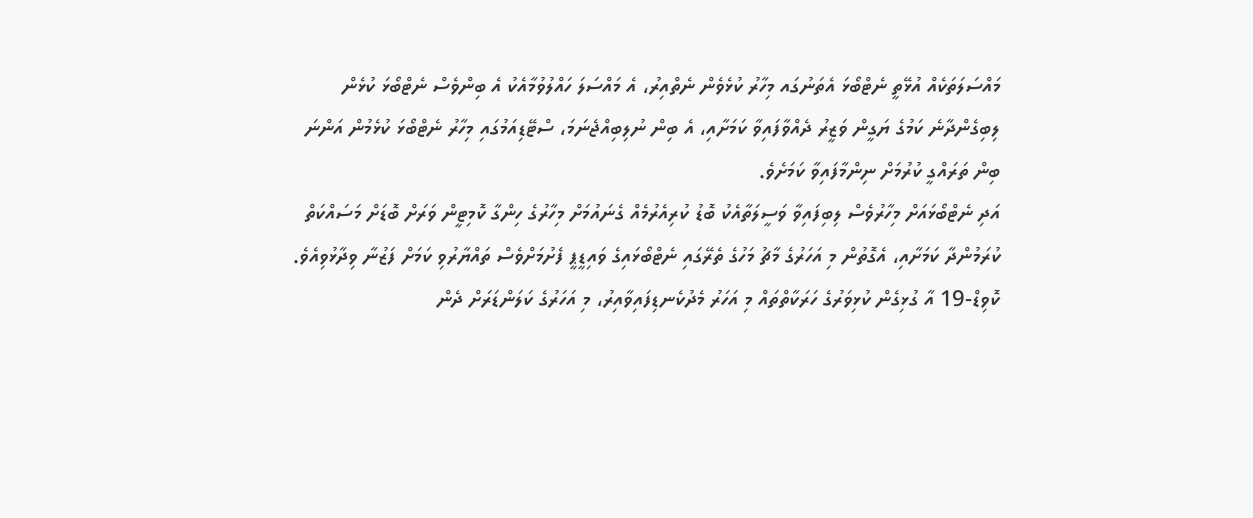މައްސަލަތަކެއް އުޅޭތީ ނެޓްބޯޅަ އެތަނުގައ މިހާރު ކުޅެވެން ނެތްއިރު، އެ މައްސަލަ ހައްލުވުމާއެކު އެ ބިންވެސް ނެޓްބޯޅަ ކުޅެން ލިބިގެންދާނެ ކަމުގެ ޔަގީން ވަޒީރު ދެއްވާފައިވާ ކަމަށާއި، އެ ބިން ނުލިބިއްޖެނަމަ، ސްޓޭޑިއަމުގައި މިހާރު ނެޓްބޯޅަ ކުޅެމުން އަންނަ ބިން ތަރައްގީ ކުރުމަށް ނިންމާފައިވާ ކަމަށެވެ.
އަދި ނެޓްބޯޅައަށް މިހާރުވެސް ލިބިފައިވާ ވަސީލަތާއެކު ބޮޑު ކުރިއެރުމެއް ގެނައުމަށް މިހާރުގެ ހިންގާ ކޮމިޓީން ވަރަށް ބޮޑަށް މަސައްކަތް ކުރަމުންދާ ކަމަށާއި، އެގޮތުން މި އަހަރުގެ މާޗު މަހުގެ ތެރޭގައި ނެޓްބޯޅައިގެ ވައިޑީޕީ ފެށުމަށްވެސް ތައްޔާރުވި ކަމަށް ފަޒުނާ ވިދާޅުވިއެވެ.
ކޮވިޑް-19 އާ ގުޅިގެން ކުޅިވަރުގެ ހަރަކާތްތައް މި އަހަރު މެދުކެނޑިފައިވާއިރު، މި އަހަރުގެ ކަލަންޑަރަށް ދެން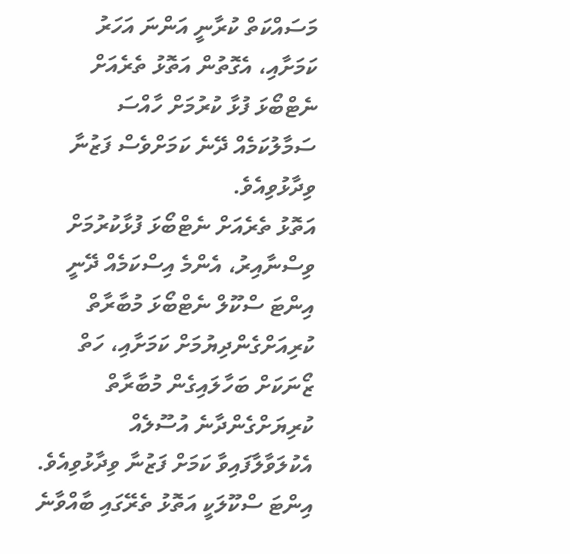މަސައްކަތް ކުރާނީ އަންނަ އަހަރު ކަމަށާއި، އެގޮތުން އަތޮޅު ތެރެއަށް ނެޓްބޯޅަ ފުޅާ ކުރުމަށް ހާއްސަ ސަމާލުކަމެއް ދޭނެ ކަމަށްވެސް ފަޒުނާ ވިދާޅުވިއެވެ.
އަތޮޅު ތެރެއަށް ނެޓްބޯޅަ ފުޅާކުރުމަށް ވިސްނާއިރު، އެންމެ އިސްކަމެއް ދޭނީ އިންޓަ ސްކޫލް ނެޓްބޯޅަ މުބާރާތް ކުރިއަށްގެންދިޔުމަށް ކަމަށާއި، ހަތް ޒޯނަކަށް ބަހާލައިގެން މުބާރާތް ކުރިޔަށްގެންދާނެ އުސޫލެއް އެކުލަވާލާފައިވާ ކަމަށް ފަޒުނާ ވިދާޅުވިއެވެ.
އިންޓަ ސްކޫލަކީ އަތޮޅު ތެރޭގައި ބާއްވާނެ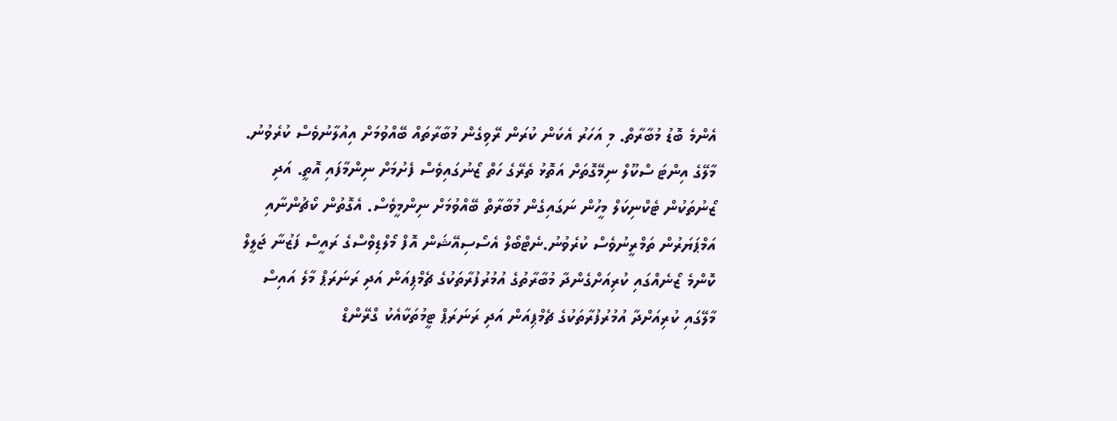އެންމެ ބޮޑު މުބާރާތް. މި އަހަރު އެކަން ކުރަން ރޭވިގެން މުބާރާތައް ބޭއްވުމަށް އިއުލާނުވެސް ކުރެވުނު. މާލޭގެ އިންޓަ ސްކޫލް ނިމޭގޮތަށް އަތޮޅު ތެރޭގެ ހަތް ޒޯނުގައިވެސް ފެށުމަށް ނިންމާފައި އޮތީ. އަދި ޒޯނުތަކުން ޓެކްނިކަލް މީހުން ނަގައިގެން މުބާރާތް ބޭއްވުމަށް ނިންމީވެސް. އެގޮތުން ކޯޗުންނާއި އަމްޕަޔަރުން ތަމްރީނުވެސް ކުރެވުނު.ނެޓްބޯލް އެސޯސިއޭޝަން އޮފް މޯލްޑިވްސްގެ ރައީސް ފަޒުނާ ޖަލީލް
ކޮންމެ ޒޯނެއްގައި ކުރިއަށްގެންދާ މުބާރާތުގެ އުމުރުފުރާތަކުގެ ޗެމްޕިއަން އަދި ރަނަރަޕް މާލެ އައިސް މާލޭގައި ކުރިއަށްދާ އުމުރުފުރާތަކުގެ ޗެމްޕިއަން އަދި ރަނަރަޕް ޓީމުތަކާއެކު ގްރޭންޑް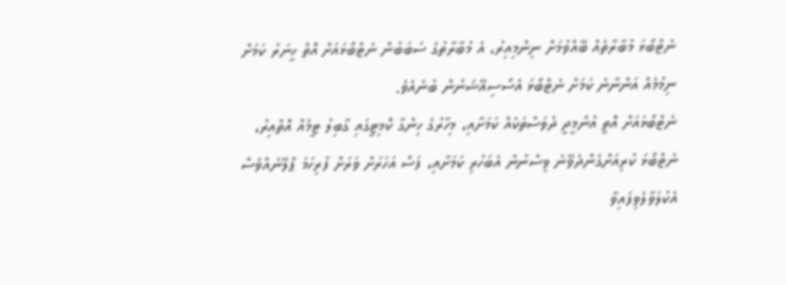ނެޓްބޯޅަ މުބާރާތެއް ބޭއްވުމަށް ނިންމިއިރު، އެ މުބާރާތުގެ ސަބަބުން ނެޓްބޯޅައަށް އޮތް ހީނަރު ކަމަށް ނިމުމެއް އަންނާނެ ކަމަށް ނެޓްބޯޅަ އެސޯސިއޭޝަނުން ބުނެއެވެ.
ނެޓްބޯޅައަށް އޮތީ އުންމީދީ ދުވަސްތަކެއް ކަމަށާއި، މިހާރުގެ ހިންގާ ކޮމިޓީގައި ގާބިލު ޓީމެއް އޮތްއިރު، ނެޓްބޯޅަ ކުރިއަށްގެންދެވޭނެ ވިސްނުން އެބަހުރި ކަމަށާއި، ފަސް އަހަރަށް ވަރަށް ފުރިހަމަ ޕްލޭނެއްވެސް އެކުލަވާލެވިފައިވާ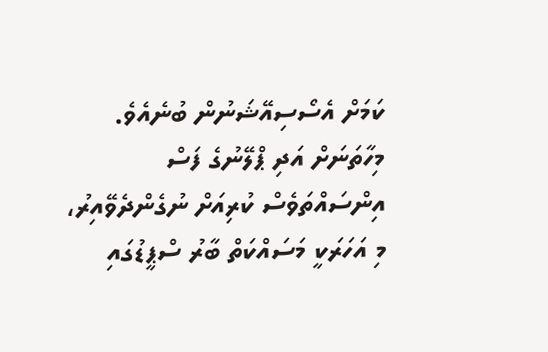ކަމަށް އެސޯސިއޭޝަނުން ބުނެއެވެ. މިހާތަނަށް އަދި ޕްލޭނުގެ ފަސް އިންސައްތަވެސް ކުރިއަށް ނުގެންދެވޭއިރު، މި އަހަރަކީ މަސައްކަތް ބާރު ސްޕީޑުގައި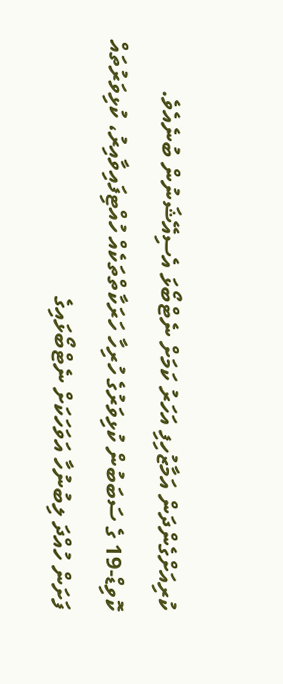ކުރިއަށްގެންދަން އަމާޒުހިފި އަހަރު ކަމަށް ނެޓްބޯޅަ އެސިއޭޝަނުން ބުނެއެވެ.
ކޮވިޑް-19 ގެ ސަބަބުން ކުޅިވަރުގެ ހުރިހާ ހަރަކާތްތަކެއް ހުއްޓިފައިވާއިރު، ކުޅިވަރުތައް ފަށަން ހުއްދަ ލިބުނުހާ އަވަހަކަށް ނެޓްބޯޅައިގެ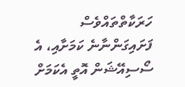ހަރަކާތްތައްވެސް ފަށައިގަންނާނެ ކަމަށާއި، އެ ސޯސިއޭޝަން އޮތީ އެކަމަށް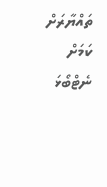ތައްޔާރަށް ކަމަށް ނެޓްބޯޅަ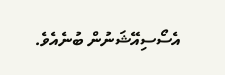އެސޯސިއޭޝަނުން ބުނެއެވެ.